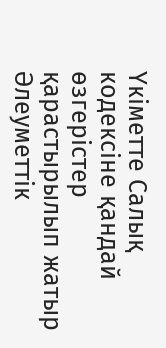Үкіметте Салық кодексіне қандай өзгерістер қарастырылып жатыр
Әлеуметтік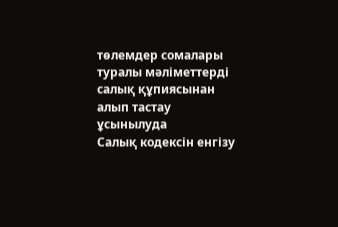төлемдер сомалары туралы мәліметтерді салық құпиясынан алып тастау ұсынылуда
Салық кодексін енгізу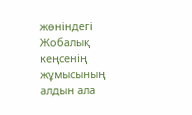жөніндегі Жобалық кеңсенің жұмысының алдын ала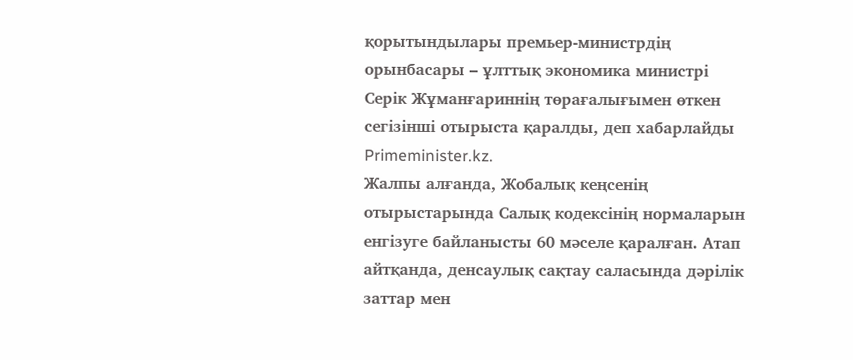қорытындылары премьер-министрдің орынбасары – ұлттық экономика министрі Серік Жұманғариннің төрағалығымен өткен сегізінші отырыста қаралды, деп хабарлайды Primeminister.kz.
Жалпы алғанда, Жобалық кеңсенің отырыстарында Салық кодексінің нормаларын енгізуге байланысты 60 мәселе қаралған. Атап айтқанда, денсаулық сақтау саласында дәрілік заттар мен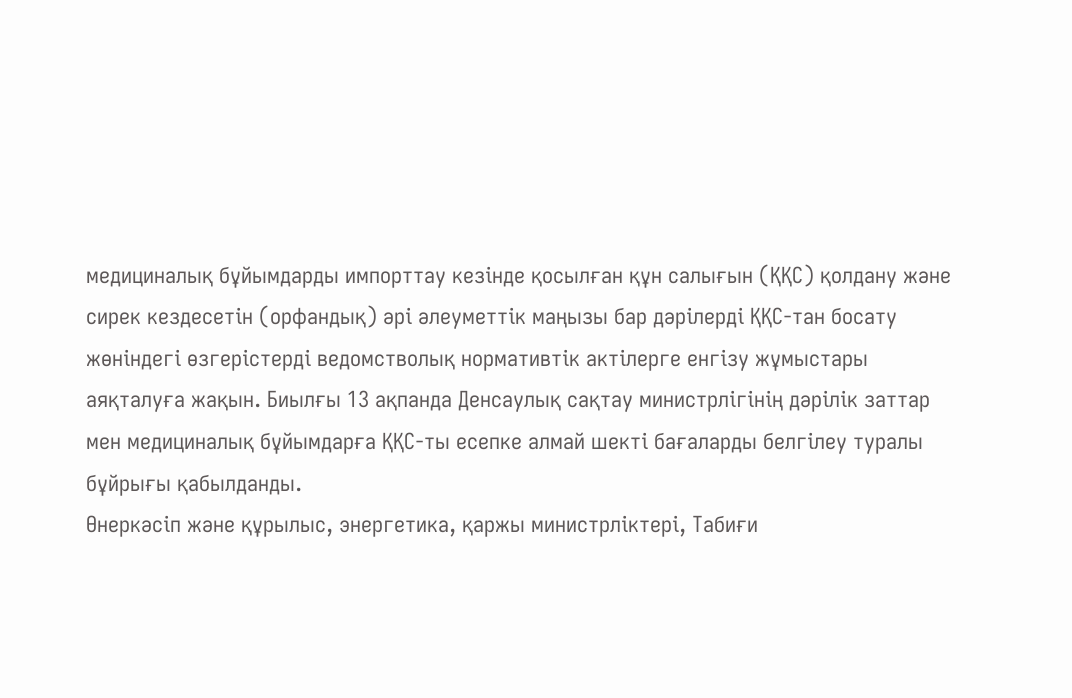медициналық бұйымдарды импорттау кезінде қосылған құн салығын (ҚҚС) қолдану және сирек кездесетін (орфандық) әрі әлеуметтік маңызы бар дәрілерді ҚҚС-тан босату жөніндегі өзгерістерді ведомстволық нормативтік актілерге енгізу жұмыстары аяқталуға жақын. Биылғы 13 ақпанда Денсаулық сақтау министрлігінің дәрілік заттар мен медициналық бұйымдарға ҚҚС-ты есепке алмай шекті бағаларды белгілеу туралы бұйрығы қабылданды.
Өнеркәсіп және құрылыс, энергетика, қаржы министрліктері, Табиғи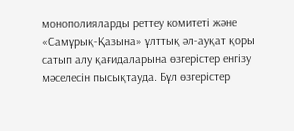монополияларды реттеу комитеті және «Самұрық-Қазына» ұлттық әл-ауқат қоры сатып алу қағидаларына өзгерістер енгізу мәселесін пысықтауда. Бұл өзгерістер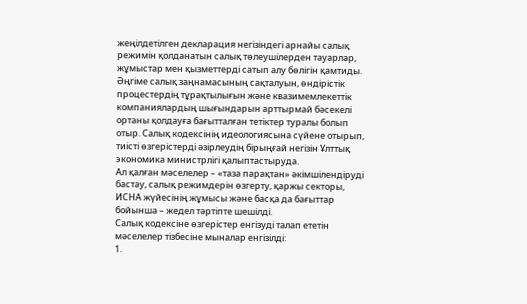жеңілдетілген декларация негізіндегі арнайы салық режимін қолданатын салық төлеушілерден тауарлар, жұмыстар мен қызметтерді сатып алу бөлігін қамтиды. Әңгіме салық заңнамасының сақталуын, өндірістік процестердің тұрақтылығын және квазимемлекеттік компаниялардың шығындарын арттырмай бәсекелі ортаны қолдауға бағытталған тетіктер туралы болып отыр. Салық кодексінің идеологиясына сүйене отырып, тиісті өзгерістерді әзірлеудің бірыңғай негізін Ұлттық экономика министрлігі қалыптастыруда.
Ал қалған мәселелер – «таза парақтан» әкімшілендіруді бастау, салық режимдерін өзгерту, қаржы секторы, ИСНА жүйесінің жұмысы және басқа да бағыттар бойынша – жедел тәртіпте шешілді.
Салық кодексіне өзгерістер енгізуді талап ететін мәселелер тізбесіне мыналар енгізілді:
1.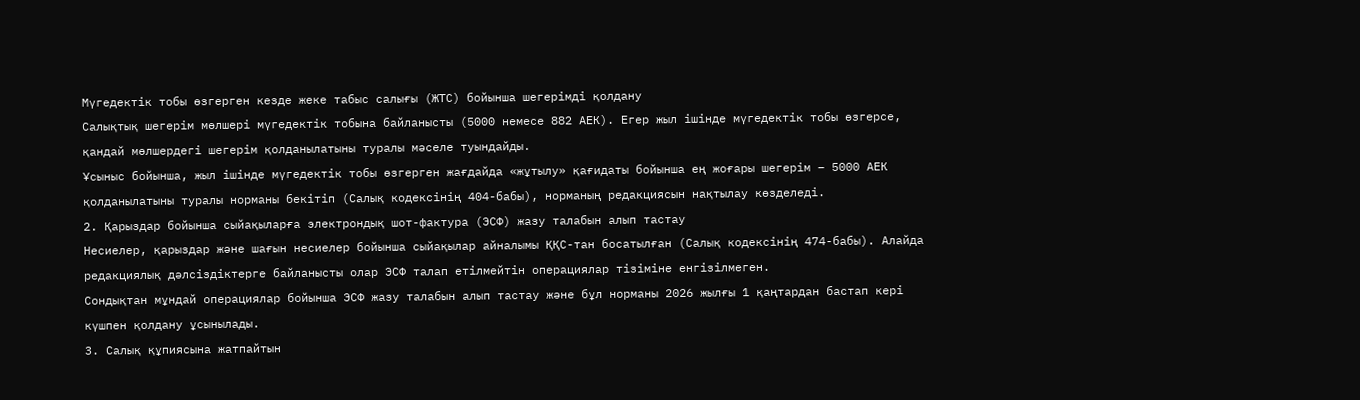Мүгедектік тобы өзгерген кезде жеке табыс салығы (ЖТС) бойынша шегерімді қолдану
Салықтық шегерім мөлшері мүгедектік тобына байланысты (5000 немесе 882 АЕК). Егер жыл ішінде мүгедектік тобы өзгерсе, қандай мөлшердегі шегерім қолданылатыны туралы мәселе туындайды.
Ұсыныс бойынша, жыл ішінде мүгедектік тобы өзгерген жағдайда «жұтылу» қағидаты бойынша ең жоғары шегерім – 5000 АЕК қолданылатыны туралы норманы бекітіп (Салық кодексінің 404-бабы), норманың редакциясын нақтылау көзделеді.
2. Қарыздар бойынша сыйақыларға электрондық шот-фактура (ЭСФ) жазу талабын алып тастау
Несиелер, қарыздар және шағын несиелер бойынша сыйақылар айналымы ҚҚС-тан босатылған (Салық кодексінің 474-бабы). Алайда редакциялық дәлсіздіктерге байланысты олар ЭСФ талап етілмейтін операциялар тізіміне енгізілмеген.
Сондықтан мұндай операциялар бойынша ЭСФ жазу талабын алып тастау және бұл норманы 2026 жылғы 1 қаңтардан бастап кері күшпен қолдану ұсынылады.
3. Салық құпиясына жатпайтын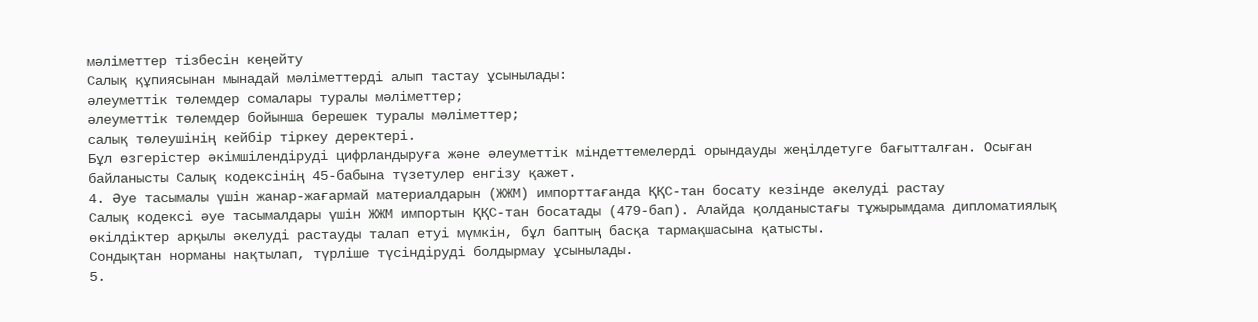мәліметтер тізбесін кеңейту
Салық құпиясынан мынадай мәліметтерді алып тастау ұсынылады:
әлеуметтік төлемдер сомалары туралы мәліметтер;
әлеуметтік төлемдер бойынша берешек туралы мәліметтер;
салық төлеушінің кейбір тіркеу деректері.
Бұл өзгерістер әкімшілендіруді цифрландыруға және әлеуметтік міндеттемелерді орындауды жеңілдетуге бағытталған. Осыған байланысты Салық кодексінің 45-бабына түзетулер енгізу қажет.
4. Әуе тасымалы үшін жанар-жағармай материалдарын (ЖЖМ) импорттағанда ҚҚС-тан босату кезінде әкелуді растау
Салық кодексі әуе тасымалдары үшін ЖЖМ импортын ҚҚС-тан босатады (479-бап). Алайда қолданыстағы тұжырымдама дипломатиялық өкілдіктер арқылы әкелуді растауды талап етуі мүмкін, бұл баптың басқа тармақшасына қатысты.
Сондықтан норманы нақтылап, түрліше түсіндіруді болдырмау ұсынылады.
5.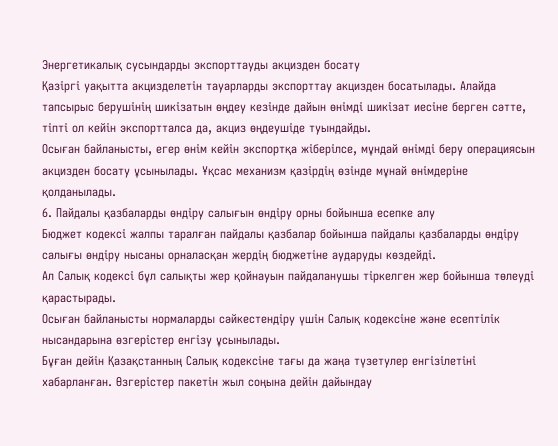Энергетикалық сусындарды экспорттауды акцизден босату
Қазіргі уақытта акцизделетін тауарларды экспорттау акцизден босатылады. Алайда тапсырыс берушінің шикізатын өңдеу кезінде дайын өнімді шикізат иесіне берген сәтте, тіпті ол кейін экспортталса да, акциз өңдеушіде туындайды.
Осыған байланысты, егер өнім кейін экспортқа жіберілсе, мұндай өнімді беру операциясын акцизден босату ұсынылады. Ұқсас механизм қазірдің өзінде мұнай өнімдеріне қолданылады.
6. Пайдалы қазбаларды өндіру салығын өндіру орны бойынша есепке алу
Бюджет кодексі жалпы таралған пайдалы қазбалар бойынша пайдалы қазбаларды өндіру салығы өндіру нысаны орналасқан жердің бюджетіне аударуды көздейді.
Ал Салық кодексі бұл салықты жер қойнауын пайдаланушы тіркелген жер бойынша төлеуді қарастырады.
Осыған байланысты нормаларды сәйкестендіру үшін Салық кодексіне және есептілік нысандарына өзгерістер енгізу ұсынылады.
Бұған дейін Қазақстанның Салық кодексіне тағы да жаңа түзетулер енгізілетіні хабарланған. Өзгерістер пакетін жыл соңына дейін дайындау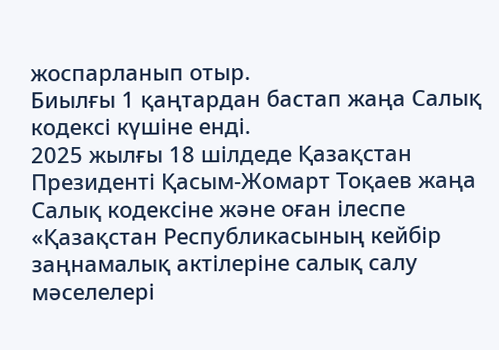жоспарланып отыр.
Биылғы 1 қаңтардан бастап жаңа Салық кодексі күшіне енді.
2025 жылғы 18 шілдеде Қазақстан Президенті Қасым-Жомарт Тоқаев жаңа Салық кодексіне және оған ілеспе «Қазақстан Республикасының кейбір заңнамалық актілеріне салық салу мәселелері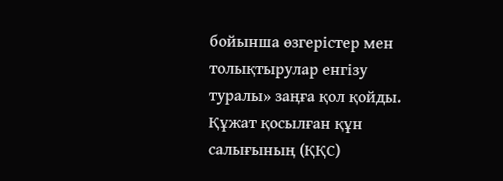бойынша өзгерістер мен толықтырулар енгізу туралы» заңға қол қойды.
Құжат қосылған құн салығының (ҚҚС)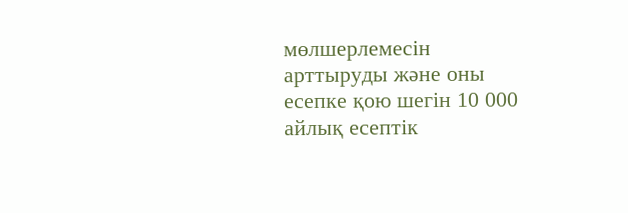мөлшерлемесін арттыруды және оны есепке қою шегін 10 000 айлық есептік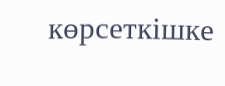көрсеткішке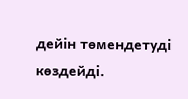дейін төмендетуді көздейді.